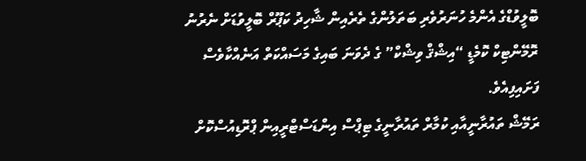ބޮލީވުޑްގެ އެންމެ ހުނަރުވެރި ބަތަލުންގެ ތެރެއިން ޝާހިދު ކަޕޫރް ބޮލީވުޑަށް ނެރުނު ރޮމޭންޓިކް ކޮމެޑީ “އިޝްޤް ވިޝްކް” ގެ ދެވަނަ ބައިގެ މަސައްކަތް އަނެއްކާވެސް ފަށައިފިއެވެ.
ރަމޭޝް ތައުރާނީއާއި ކުމާރް ތައުރާނީގެ ޓިޕްސް އިންޑަސްޓްރީއިން ޕްރޮޑިއުސްކޮށް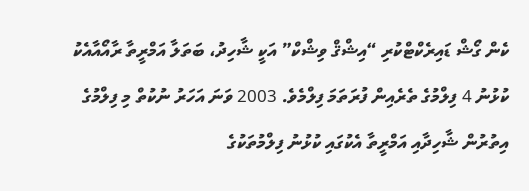ކެން ގޯޝް ޑައިރެކްޓްކުރި “އިޝްޤް ވިޝްކް” އަކީ ޝާހިދު، ބަތަލާ އަމްރީތާ ރާއޯއާއެކު ކުޅުނު 4 ފިލްމުގެ ތެރެއިން ފުރަތަމަ ފިލްމެވެ. 2003 ވަނަ އަހަރު ނުކުތް މި ފިލްމުގެ އިތުރުން ޝާހިދާއި އަމްރީތާ އެކުގައި ކުޅުނު ފިލްމުތަކުގެ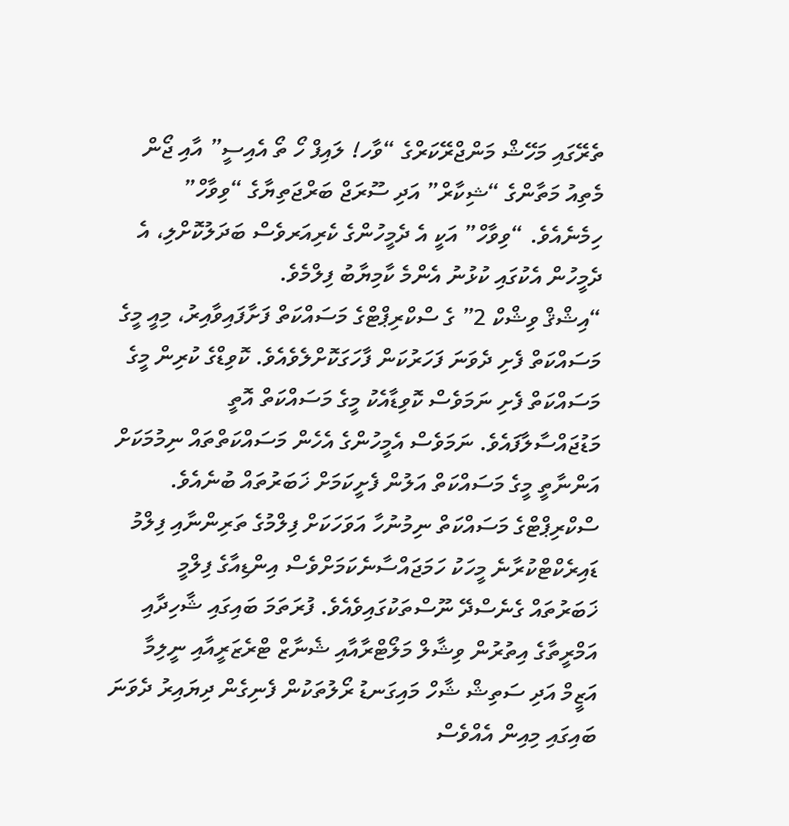ތެރޭގައި މަހޭޝް މަންޖްރޭކަރްގެ “ވާހ! ލައިފް ހޯ ތޯ އެއިސީ” އާއި ޖޯން މެތިއު މަތާންގެ “ޝިކާރް” އަދި ސޫރަޖް ބަރްޖަތިޔާގެ “ވިވާހް” ހިމެނެއެވެ. “ވިވާހް” އަކީ އެ ދެމީހުންގެ ކެރިއަރވެސް ބަދަލުކޮށްލި، އެ ދެމީހުން އެކުގައި ކުޅުނު އެންމެ ކާމިޔާބު ފިލްމެވެ.
“އިޝްޤް ވިޝްކް 2” ގެ ސްކްރިޕްޓްގެ މަސައްކަތް ފަށާފައިވާއިރު، މިއީ މީގެ މަސައްކަތް ފެށި ދެވަނަ ފަހަރުކަން ފާހަގަކޮށްލެވެއެވެ. ކޮވިޑްގެ ކުރިން މީގެ މަސައްކަތް ފެށި ނަމަވެސް ކޮވިޑާއެކު މީގެ މަސައްކަތް އޮތީ މަޑުޖައްސާލާފައެވެ. ނަމަވެސް އެމީހުންގެ އެހެން މަސައްކަތްތައް ނިމުމަކަށް އަންނާތީ މީގެ މަސައްކަތް އަލުން ފެށީކަމަށް ޚަބަރުތައް ބުނެއެވެ.
ސްކްރިޕްޓްގެ މަސައްކަތް ނިމުނުހާ އަވަހަކަށް ފިލްމުގެ ތަރިންނާއި ފިލްމު ޑައިރެކްޓްކުރާނެ މީހަކު ހަމަޖައްސާނެކަމަށްވެސް އިންޑިއާގެ ފިލްމީ ޚަބަރުތައް ގެނެސްދޭ ނޫސްތަކުގައިވެއެވެ. ފުރަތަމަ ބައިގައި ޝާހިދާއި އަމްރީތާގެ އިތުރުން ވިޝާލް މަލޯޓްރާއާއި ޝެނާޒް ޓްރެޒަރީއާއި ނީލިމާ އަޒީމް އަދި ސަތިޝް ޝާހް މައިގަނޑު ރޯލުތަކުން ފެނިގެން ދިޔައިރު ދެވަނަ ބައިގައި މިއިން އެއްވެސް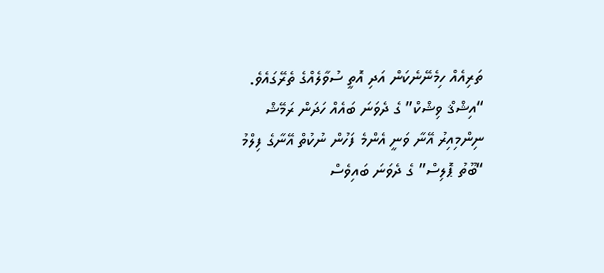ތަރިއެއް ހިމެނޭނެކަން އަދި އޮތީ ސުވާލެއްގެ ތެރޭގައެވެ.
“އިޝްޤް ވިޝްކް” ގެ ދެވަނަ ބައެއް ހަދަން ރަމޭޝް ނިންމިއިރު އޭނާ ވަނީ އެންމެ ފަހުން ނުކުތް އޭނާގެ ފިލްމު “ބޫތު ޕޮލިސް” ގެ ދެވަނަ ބައިވެސް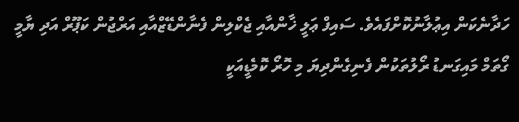ހަދާނެކަން އިޢުލާނުކޮށްފައެވެ. ސައިފް ޢަލީ ޚާންއާއި ޖެކްލިން ފެނާންޑޭޒްއާއި އަރްޖުން ކަޕޫރް އަދި ޔާމީ ގޯތަމް މައިގަނޑު ރޯލުތަކުން ފެނިގެންދިޔަ މި ހޮރޯ ކޮމެޑީއަކީ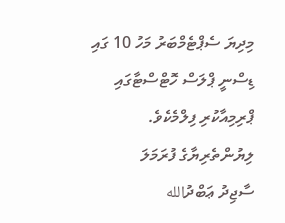މިދިޔަ ސެޕްޓެމްބަރު މަހު 10 ގައި ޑިސްނީ ޕްލަސް ހޮޓްސްޓާގައި ޕްރިމިއާކުރި ފިލްމެކެވެ.
ލިޔުންތެރިޔާގެ ފުރަމަލަ
ސާޖިދު ޢަބްދުالله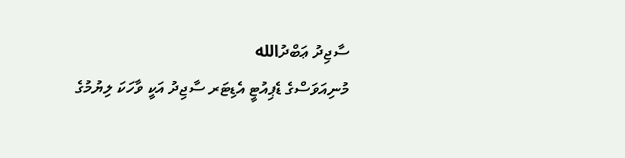ސާޖިދު ޢަބްދުالله
މުނިއަވަސްގެ ޑެޕިއުޓީ އެޑިޓަރ ސާޖިދު އަކީ ވާހަކަ ލިޔުމުގެ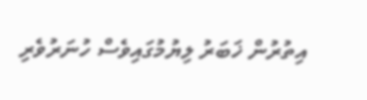އިތުރުން ޚަބަރު ލިޔުމުގައިވެސް ހުނަރުވެރި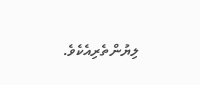ލިޔުންތެރިއެކެވެ.